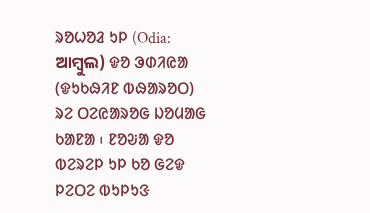ᱨᱚᱦᱚᱲ ᱩᱞ (Odia: ଆମ୍ବୁଲ) ᱫᱚ ᱳᱰᱤᱭᱟ (ᱫᱩᱠᱷᱤᱱ ᱵᱷᱟᱨᱚᱛ) ᱨᱮ ᱛᱮᱭᱟᱨᱚᱜ ᱡᱚᱢᱟᱜ ᱠᱟᱱᱟ ᱾ ᱱᱚᱶᱟ ᱫᱚ ᱵᱮᱨᱮᱞ ᱩᱞ ᱠᱚ ᱜᱮᱫ ᱞᱮᱛᱮ ᱵᱩᱞᱩᱝ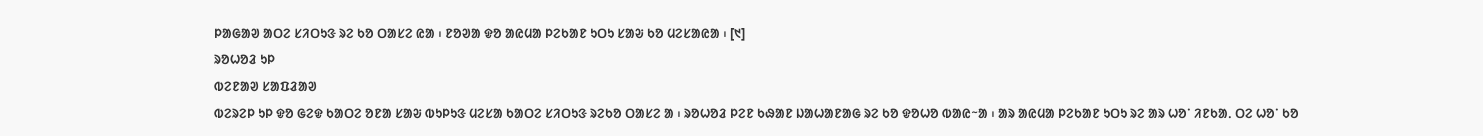ᱞᱟᱜᱟᱣ ᱟᱛᱮ ᱥᱤᱛᱩᱝ ᱨᱮ ᱠᱚ ᱛᱟᱥᱮ ᱭᱟ ᱾ ᱱᱚᱣᱟ ᱫᱚ ᱟᱭᱢᱟ ᱞᱮᱠᱟᱱ ᱩᱛᱩ ᱥᱟᱶ ᱠᱚ ᱢᱮᱥᱟᱭᱟ ᱾ [᱑]
ᱨᱚᱦᱚᱲ ᱩᱞ
ᱵᱮᱱᱟᱣ ᱥᱟᱯᱲᱟᱣ
ᱵᱮᱨᱮᱞ ᱩᱞ ᱫᱚ ᱜᱮᱫ ᱠᱟᱛᱮ ᱚᱱᱟ ᱥᱟᱶ ᱵᱩᱞᱩᱝ ᱢᱮᱥᱟ ᱠᱟᱛᱮ ᱥᱤᱛᱩᱝ ᱨᱮᱠᱚ ᱛᱟᱥᱮ ᱟ ᱾ ᱨᱚᱦᱚᱲ ᱞᱮᱱ ᱠᱷᱟᱱ ᱡᱟᱦᱟᱱᱟᱜ ᱨᱮ ᱠᱚ ᱫᱚᱦᱚ ᱵᱟᱭᱻᱟ ᱾ ᱟᱨ ᱟᱭᱢᱟ ᱞᱮᱠᱟᱱ ᱩᱛᱩ ᱨᱮ ᱟᱨ ᱦᱚᱸ ᱤᱱᱠᱟᱹ ᱛᱮ ᱦᱚᱸ ᱠᱚ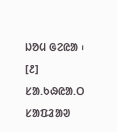ᱡᱚᱢ ᱜᱮᱭᱟ ᱾ [᱒]
ᱥᱟ.ᱠᱷᱭᱟ.ᱛ ᱥᱟᱯᱲᱟᱣ